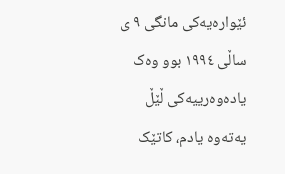ئێوارەیەکی مانگی ٩ ی ساڵی ١٩٩٤ بوو وەک یادەوەرییەکی ڵێڵ یەتەوە یادم، کاتێک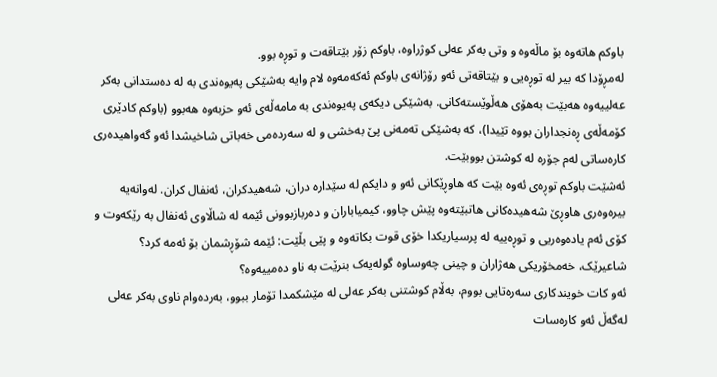باوکم هاتەوە بۆ ماڵەوە و وتی بەکر عەلی کوژراوە، باوکم زۆر بێتاقەت و توڕە بوو.
لەمڕۆدا کە بیر لە توڕەیی و بێتاقەتی ئەو رۆژانەی باوکم ئەکەمەوە لام وایە بەشێکی پەیوەندی بە لە دەستدانی بەکر عەلییەوە هەبێت بەهۆی هەڵوێستەکانی. بەشێکی دیکەی پەیوەندی بە مامەڵەی ئەو حزبەوە هەبوو (باوکم کادێری کۆمەڵەی ڕەنجداران بووە تێیدا)، کە بەشێکی تەمەنی پێ بەخشی و لە سەردەمی خەباتی شاخیشدا ئەو گەواهیدەری کارەساتی لەم جۆرە لە کوشتن بووبێت.
ئەشێت باوکم توڕەی ئەوە بێت کە هاوڕێکانی ئەو و دایکم لە سێدارە دران، شەهیدکران، ئەنفال کران. لەوانەیە بیرەوەری هاوڕێ شەهیدەکانی هاتبێتەوە پێش چاوو، کیمیاباران و دەربازبوونی ئێمە لە شاڵاوی ئەنفال بە رێکەوت و کۆی ئەم یادەوەریی و توڕەییە لە پرسیاریکدا خۆی قوت بکاتەوە و پێی بڵێت: ئێمە شۆڕشمان بۆ ئەمە کرد؟ شاعیرێک، خەمخۆریکی هەژاران و چینی چەوساوە گولەیەک بنرێت بە ناو دەمییەوە؟
ئەو کات خویندکاری سەرەتایی بووم، بەڵام کوشتنی بەکر عەلی لە مێشکمدا تۆمار ببوو، بەردەوام ناوی بەکر عەلی لەگەڵ ئەو کارەسات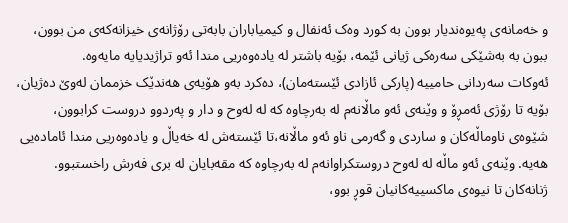و خەمانەی پەیوەندیار بوون بە کورد وەک ئەنفال و کیمیاباران بابەتی رۆژانەی خیزانەکەی من بوون، ببون بە بەشێکی سەرەکی ژیانی ئێمە، بۆیە باشتر لە یادەوەریی مندا ئەو تراژیدیایە مایەوە.
ئەوکات سەردانی حامییە (پارکی ئازادی ئێستەمان)، دەکرد بەو هۆیەی هەندێک خزممان لەوێ دەژیان، بۆیە تا رۆژی ئەمڕۆ و وێنەی ئەو ماڵانەم لە بەرچاوە کە لە لەوح و دار و پەردوو دروست کرابوون، شێوەی ناوماڵەکان و ساردی و گەرمی ناو ئەو ماڵانە،تا ئێستەش لە خەیاڵ و یادەوەریی مندا ئامادەیی هەیە. وێنەی ئەو ماڵە لە لەوح دروستکراوانەم لە بەرچاوە کە مقەبایان لە بری فەرش راخستبوو. ژنانەکان تا نیوەی ماکسییەکانیان قوڕ بوو،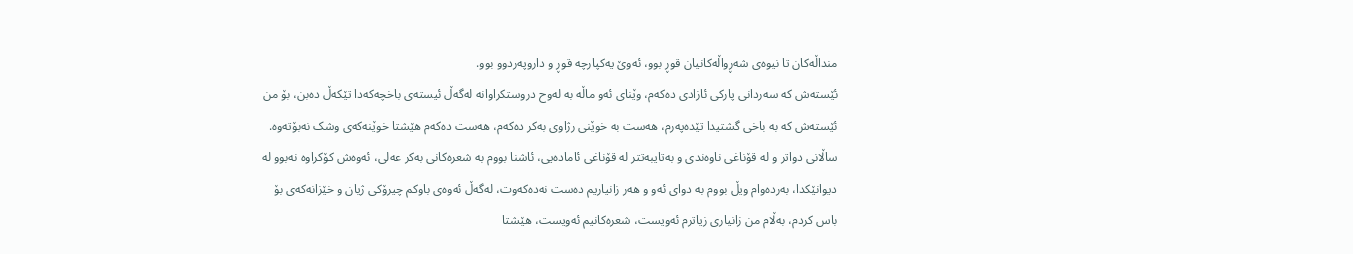منداڵەکان تا نیوەی شەڕواڵەکانیان قوڕ بوو، ئەوێ یەکپارچە قوڕ و داروپەردوو بوو.
ئێستەش کە سەردانی پارکی ئازادی دەکەم، وێنای ئەو ماڵە بە لەوح دروستکراوانە لەگەڵ ئیستەی باخچەکەدا تێکەڵ دەبن، بۆ من ئێستەش کە بە باخی گشتیدا تێدەپەرم، هەست بە خوێنی رژاوی بەکر دەکەم، هەست دەکەم هێشتا خوێنەکەی وشک نەبۆتەوە.
ساڵانی دواتر و لە قۆناغی ناوەندی و بەتایبەتتر لە قۆناغی ئامادەیی، ئاشنا بووم بە شعرەکانی بەکر عەلی، ئەوەش کۆکراوە نەبوو لە دیوانێکدا، بەردەوام ویڵ بووم بە دوای ئەو و هەر زانیاریم دەست نەدەکەوت، لەگەڵ ئەوەی باوکم چیرۆکی ژیان و خێزانەکەی بۆ باس کردم، بەڵام من زانیاری زیاترم ئەویست، شعرەکانیم ئەویست، هێشتا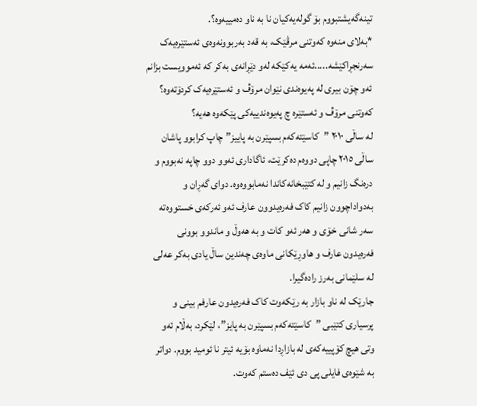تینەگەیشتبووم بۆ گولەیەکیان نا بە ناو دەمییەوە؟.
*بەلای منەوە کەوتنی مرڤێک، بە قەد بەربوونەوەی ئەستێرەیەک سەرنجڕاکێشە.....ئەمە یەکێکە لەو دێڕانەی بەکر کە ئەموویست بزانم ئەو چۆن بیری لە پەیوەندی نێوان مرۆڤ و ئەستێرەیەک کردۆتەوە؟ کەوتنی مرۆڤ و ئەستێرە چ پەیوەندییەکی پێکەوە هەیە؟
لە ساڵی ٢٠١٠ ”کاسێتەکەم بسپێرن بە پاییز” چاپ کرابوو پاشان ساڵی ٢٠١٥ چاپی دووەم دەکرێت، ئاگاداری ئەوو دوو چاپە نەبووم و درەنگ زانیم و لە کتێبخانەکاندا نەمابووەوە. دوای گەڕان و بەدواداچوون زانیم کاک فەرەیدوون عارف ئەو ئەرکەی خستووەتە سەر شانی خۆی و هەر ئەو کات و بە هەوڵ و ماندوو بوونی فەرەیدون عارف و هاوڕێکانی ماوەی چەندین ساڵ یادی بەکر عەلی لە سلێمانی بەرز رادەگیرا.
جارێک لە ناو بازار بە رێکەوت کاک فەرەیدون عارفم بینی و پرسیاری کتێبی ”کاسێتەکەم بسپێرن بە پایز”، لێکرد، بەڵام ئەو وتی هیچ کۆپییەکەی لە بازاڕدا نەماوە بۆیە ئیتر نا ئومید بووم. دواتر بە شێوەی فایلی پی دی ئێف دەستم کەوت.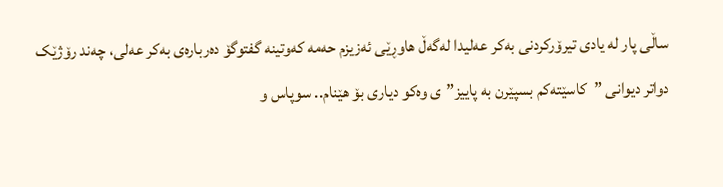ساڵی پار لە یادی تیرۆرکردنی بەکر عەلیدا لەگەڵ هاوڕێی ئەزیزم حەمە کەوتینە گفتوگۆ دەربارەی بەکر عەلی، چەند رۆژێک دواتر دیوانی ”کاسێتەکم بسپێرن بە پاییز”ی وەکو دیاری بۆ هێنام.. سوپاس و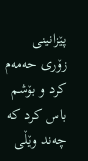پێزانینی زۆری حەمەم کرد و بۆشم باس کرد کە چەند وێڵی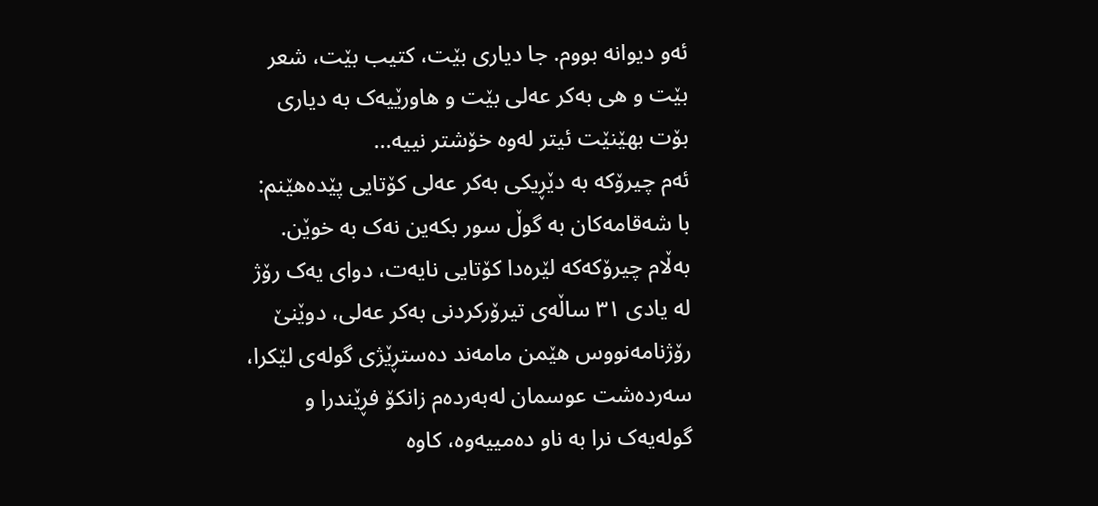ئەو دیوانە بووم. جا دیاری بێت، کتیب بێت، شعر بێت و هی بەکر عەلی بێت و هاورێیەک بە دیاری بۆت بهێنێت ئیتر لەوە خۆشتر نییە...
ئەم چیرۆکە بە دێڕیکی بەکر عەلی کۆتایی پێدەهێنم:
با شەقامەکان بە گوڵ سور بکەین نەک بە خوێن.
بەڵام چیرۆکەکە لێرەدا کۆتایی نایەت، دوای یەک رۆژ لە یادی ٣١ ساڵەی تیرۆرکردنی بەکر عەلی، دوێنێ رۆژنامەنووس هێمن مامەند دەستڕێژی گولەی لێکرا، سەردەشت عوسمان لەبەردەم زانکۆ فڕێندرا و گولەیەک نرا بە ناو دەمییەوە، کاوە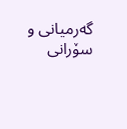گەرمیانی و سۆرانی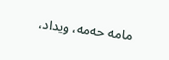مامە حەمە، ویداد،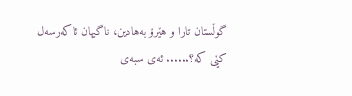گوڵستان تارا و هێرۆ بەهادین، ناگیهان ئاکەرسەل کێی کە؟...... ئەی سبەی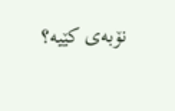نۆبەی کێیە؟